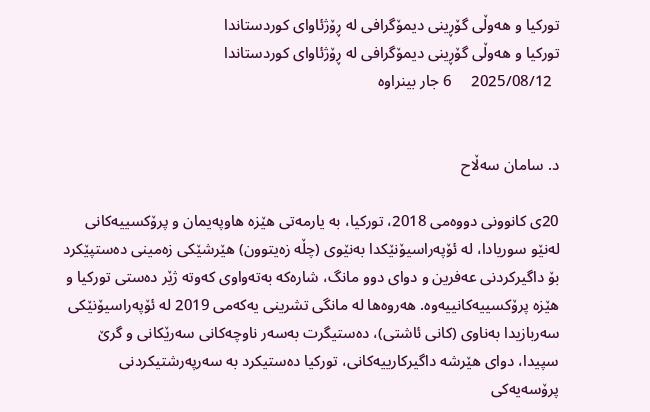توركيا و هه‌وڵى گۆڕينى ديمۆگرافى له‌ ڕۆژئاواى كوردستاندا
توركيا و هه‌وڵى گۆڕينى ديمۆگرافى له‌ ڕۆژئاواى كوردستاندا
  2025/08/12     6 جار بینراوە


د. سامان سەڵاح

20ی كانوونى دووه‌مى 2018، توركيا، به‌ يارمه‌تى هێزه‌ هاوپه‌يمان و پرۆكسييه‌كانى له‌نێو سوريادا، له‌ ئۆپه‌راسيۆنێكدا به‌نێوى (چڵه‌ زه‌يتوون) هێرشێكى زه‌مينى ده‌ستپێكرد بۆ داگيركردنى عه‌فرين و دواى دوو مانگ، شاره‌كه‌ به‌ته‌واوى كه‌وته‌ ژێر ده‌ستى توركيا و هێزه‌ پرۆكسييه‌كانييه‌وه‌. هه‌روه‌ها له‌ مانگى تشرينى يه‌كه‌مى 2019 له‌ ئۆپه‌راسيۆنێكى سه‌ربازيدا به‌ناوى (كانى ئاشتى)، ده‌ستيگرت به‌سه‌ر ناوچه‌كانى سه‌رێكانى و گرێ سپيدا، دواى هێرشه‌ داگيركارييه‌كانى، توركيا ده‌ستيكرد به‌ سه‌رپه‌رشتيكردنى پرۆسه‌يه‌كى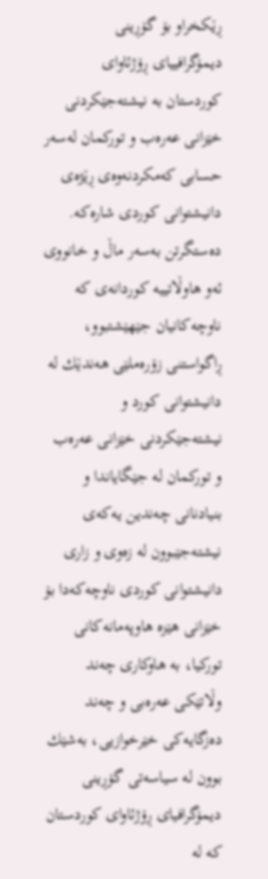ڕێكخراو بۆ گۆڕينى ديمۆگرافيياى ڕۆژئاواى كوردستان به‌ نيشته‌جێكردنى خێزانى عه‌ره‌ب و توركمان له‌سه‌ر حسابى كه‌مكردنه‌وه‌ى ڕێژه‌ى دانيشتوانى كوردى شاره‌كه‌. ده‌ستگرتن به‌سه‌ر ماڵ و خانووى ئه‌و هاوڵاتييه‌ كوردانه‌ى كه‌ ناوچه‌كانيان جێهێشتبوو، ڕاگواستنى زۆره‌ملێى هه‌ندێك له‌ دانيشتوانى كورد و نيشته‌جێكردنى خێزانى عه‌ره‌ب و توركمان له‌ جێگاياندا و بنيادنانى چه‌ندين يه‌كه‌ى نيشته‌جێبوون له‌ زه‌وى و زارى دانيشتوانى كوردى ناوچه‌كه‌دا بۆ خێزانى هێزه‌ هاوپه‌مانه‌كانى توركيا، به‌ هاوكارى چه‌ند وڵاتێكى عه‌ره‌بى و چه‌ند ده‌زگايه‌كى خێرخوازيى، به‌شێك بوون له‌ سياسه‌تى گۆڕينى ديمۆگرافياى ڕۆژئاواى كوردستان كه‌ له‌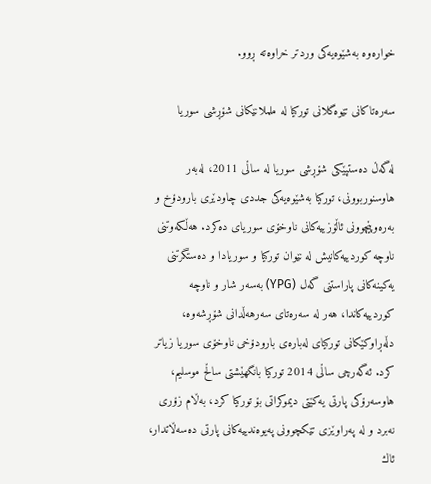خواره‌وه‌ به‌شێوه‌يه‌كى وردتر خراوه‌ته‌ ڕوو.

سه‌ره‌تاكانى تێوه‌گلانى توركيا له‌ ململانێكانى شۆڕشى سوريا

له‌گه‌ڵ ده‌ستپێكى شۆڕشى سوريا له‌ ساڵى 2011، له‌به‌ر هاوسنوربوونى، توركيا به‌شێوه‌يه‌كى جددى چاودێرى بارودۆخ و  به‌ره‌وپێچوونى ئاڵۆزييه‌كانى ناوخۆى سورياى ده‌كرد. هه‌ڵكه‌وتنى ناوچه‌ كوردييه‌كانيش له‌ نێوان توركيا و سوريادا و ده‌ستگرتنى يه‌كينه‌كانى پاراستنى گه‌ل (YPG) به‌سه‌ر شار و ناوچه‌ كوردييه‌كاندا، هه‌ر له‌ سه‌ره‌تاى سه‌رهه‌ڵدانى شۆڕشه‌وه‌، دڵه‌ڕاوكێكانى توركياى له‌باره‌ى بارودۆخى ناوخۆى سوريا‌ زياتر كرد. ئه‌گه‌رچى ساڵى 2014 توركيا بانگهێشتى ساڵح موسليم، هاوسه‌رۆكى پارتى يه‌كێتى ديموكراتى بۆ توركيا كرد، به‌ڵام زۆرى نه‌برد و له‌ په‌راوێزى تێكچوونى په‌يوه‌ندييه‌كانى پارتى ده‌سه‌ڵاتدار، ئاك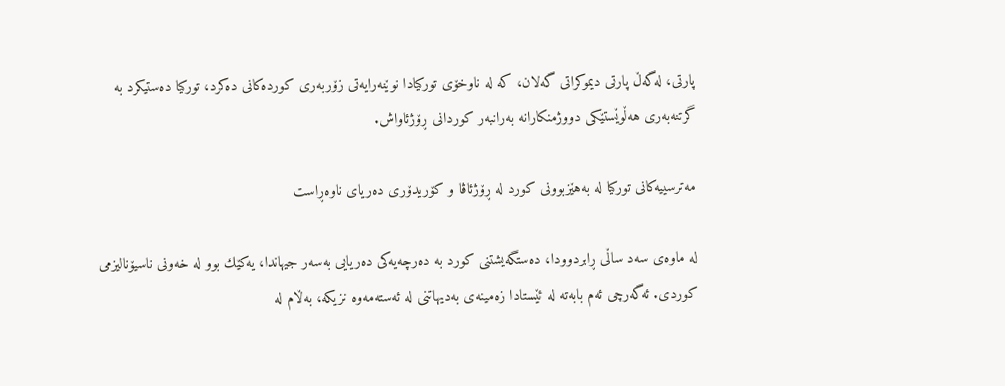پارتى، له‌گه‌ڵ پارتى ديموكراتى گه‌لان، كه‌ له ‌ناوخۆى توركيادا نوێنه‌رايه‌تى زۆربه‌رى كورده‌كانى ده‌كرد، توركيا ده‌ستيكرد به‌ گرتنه‌به‌رى هه‌ڵوێستێكى دووژمنكارانه‌ به‌رانبه‌ر كوردانى ڕۆژئاواش.

مه‌ترسييه‌كانى توركيا له‌ به‌هێزبوونى كورد له‌ ڕۆژئاڤا و كۆريدۆرى ده‌رياى ناوه‌ڕاست

له‌ ماوه‌ى سه‌د ساڵى ڕابردوودا، ده‌ستگه‌یشتنى كورد به‌ ده‌رچه‌يه‌كى ده‌ريایى به‌سه‌ر جيهاندا، يه‌كێك بوو له‌ خه‌ونى ناسيۆناليزمى كوردى. ئه‌گه‌رچى ئه‌م بابه‌ته‌ له‌ ئێستادا زه‌مينه‌ى به‌ديهاتنى له‌ ئه‌سته‌مه‌وه‌ نزيكه‌، به‌ڵام له‌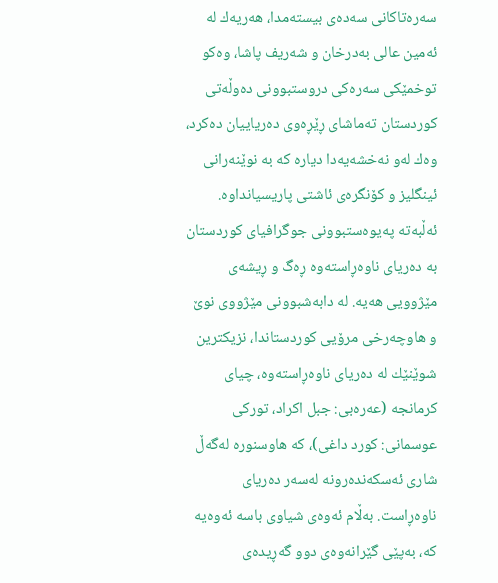سه‌ره‌تاكانى سه‌ده‌ى بيسته‌مدا، هه‌ريه‌ك له‌ ئه‌مين عالى به‌درخان و شه‌ريف پاشا، وه‌كو توخمێكى سه‌ره‌كى دروستبوونى ده‌وڵه‌تى كوردستان ته‌ماشاى ڕێڕه‌وى ده‌رياييان ده‌كرد، وه‌ك له‌و نه‌خشه‌يه‌دا دياره‌ كه‌ به‌ نوێنه‌رانى ئينگليز و كۆنگره‌ى ئاشتى پاريسيانداوه‌. ئه‌ڵبه‌ته‌ په‌يوه‌ستبوونى جوگرافياى كوردستان به‌ ده‌رياى ناوه‌ڕاسته‌وه‌ ڕه‌گ و ڕيشه‌ى مێژوويى هه‌يه‌. له‌ دابه‌شبوونى مێژووى نوێ و هاوچه‌رخى مرۆيى كوردستاندا، نزيكترين شوێنێك له‌ ده‌رياى ناوه‌ڕاسته‌وه‌، چياى كرمانجه‌ (عه‌ره‌بى: جبل اكراد، توركى عوسمانى: كورد داغى)، كه‌ هاوسنوره‌ له‌گه‌ڵ شارى ئه‌سكه‌نده‌رونه‌ له‌سه‌ر ده‌رياى ناوه‌ڕاست. به‌ڵام ئه‌وه‌ى شياوى باسه‌ ئه‌وه‌يه‌ كه‌، به‌پێى گێرانه‌وەی دوو گه‌ڕيده‌ى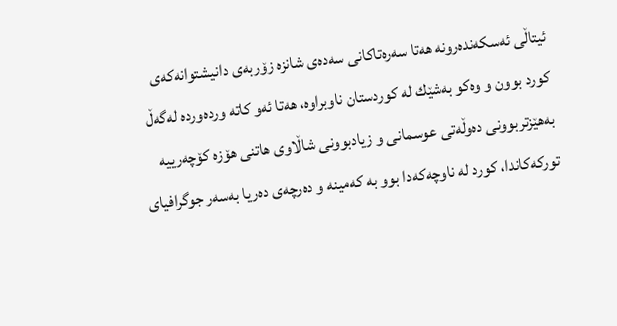ئيتاڵى ئه‌سكه‌نده‌رونه‌ هەتا سه‌ره‌تاكانى سه‌ده‌ى شانزه‌ زۆربه‌ى دانيشتوانه‌كه‌ى كورد بوون و وه‌كو به‌شێك له‌ كوردستان ناوبراوه‌، هەتا ئه‌و كاته‌ ورده‌ورده‌ له‌گه‌ڵ به‌هێزتربوونى ده‌وڵه‌تى عوسمانى و زيادبوونى شاڵاوى هاتنى هۆزه‌ كۆچه‌رییه‌ توركه‌كاندا، كورد له‌ ناوچه‌كه‌دا بوو به‌ كه‌مينه و ده‌رچه‌ى ده‌ريا به‌سه‌ر جوگرافياى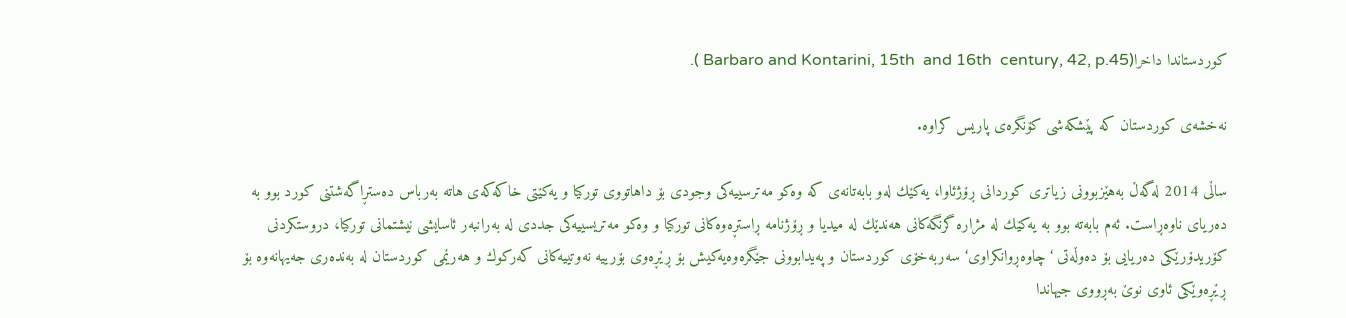كوردستاندا داخرا(Barbaro and Kontarini, 15th  and 16th  century, 42, p.45 ).

نه‌خشه‌ى كوردستان كه‌ پێشكه‌شى كۆنگره‌ى پاريس كراوه.

ساڵى 2014 له‌گه‌ڵ به‌هێزبوونى زياترى كوردانى ڕۆژئاوا، يه‌كێك له‌و بابه‌تانه‌ى كه‌ وه‌كو مه‌ترسييه‌كى وجودى بۆ داهاتووى توركيا و يه‌كێتى خاكه‌كه‌ى هاته‌ به‌رباس ده‌ستڕاگه‌شتنى كورد بوو به‌ ده‌رياى ناوه‌ڕاست. ئه‌م بابه‌ته‌ بوو به‌ يه‌كێك له‌ مژاره‌ گرنگه‌كانى هه‌ندێك له‌ ميديا و ڕۆژنامه‌ ڕاستڕه‌وه‌كانى توركيا و وه‌كو مه‌تريسیيه‌كى جددى له‌ به‌رانبه‌ر ئاسايشى نيشتمانى توركيا، دروستكردنى كۆريدۆرێكى ده‌ريايى بۆ ده‌وڵه‌تى ‘چاوه‌ڕوانكراوى‘ سه‌ربه‌خۆى كوردستان و په‌يدابوونى جێگره‌وه‌يه‌كيش بۆ ڕێڕه‌وى بۆرييه‌ نه‌وتييه‌كانى كه‌ركوك و هه‌رێمى كوردستان له‌ به‌نده‌رى جه‌يهانه‌وه‌ بۆ ڕێڕه‌وێكى ئاوى نوێ به‌ڕووى جيهاندا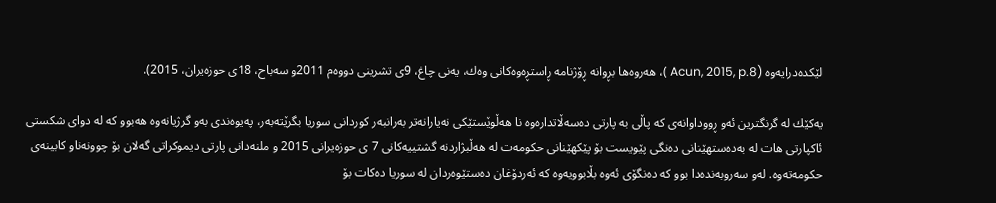لێكده‌درايه‌وه‌ (Acun, 2015, p.8 )، هه‌روه‌ها بڕوانه‌ ڕۆژنامه‌ ڕاستڕه‌وه‌كانى وه‌ك، يه‌نى چاغ، 9ی تشرينى دووه‌م 2011و سه‌باح، 18ی حوزه‌يران، 2015).

يه‌كێك له‌ گرنگترين ئه‌و ڕووداوانه‌ى كه‌ پاڵى به‌ پارتى ده‌سه‌ڵاتداره‌وه‌ نا هه‌ڵوێستێكى نه‌يارانه‌تر به‌رانبه‌ر كوردانى سوريا بگرێته‌به‌ر، په‌يوه‌ندى به‌و گرژيانه‌وه‌ هه‌بوو كه‌ له‌ دواى شكستى ئاكپارتى هات له‌ به‌ده‌ستهێنانى ده‌نگى پێويست بۆ پێكهێنانى حكومه‌ت له‌ هه‌ڵبژاردنه‌ گشتييه‌كانى 7 ى حوزه‌يرانى 2015 و ملنه‌دانى پارتى ديموكراتى گه‌لان بۆ چوونه‌ناو كابينه‌ى حكومه‌ته‌وه‌. له‌و سه‌روبه‌نده‌دا بوو كه‌ ده‌نگۆى ئه‌وه‌ بڵابوويه‌وه‌ كه‌ ئه‌ردۆغان ده‌ستێوه‌ردان له‌ سوريا ده‌كات بۆ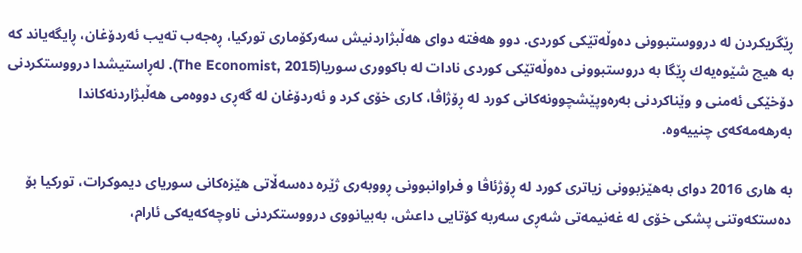ڕێگريكردن له‌ درووستبوونى ده‌وڵه‌تێكى كوردى. دوو هه‌فته‌ دواى هه‌ڵبژاردنيش سه‌ركۆمارى توركيا، ڕه‌جه‌ب ته‌يب ئه‌ردۆغان، ڕايگه‌ياند كه‌ به‌ هيچ شێوه‌يه‌ك ڕێگا به‌ دروستبوونى ده‌وڵه‌تێكى كوردى نادات له‌ باكوورى سوريا(The Economist, 2015). له‌ڕاستيشدا درووستكردنى دۆخێكى ئه‌منى و وێناكردنى به‌ره‌وپێشچوونه‌كانى كورد له‌ ڕۆژاڤا، كارى خۆى كرد و ئه‌ردۆغان له‌ گه‌ڕى دووه‌مى هه‌ڵبژاردنه‌كاندا به‌رهه‌مه‌كه‌ى چنييه‌وه‌.

به‌ هارى 2016 دواى به‌هێزبوونى زياترى كورد له‌ ڕۆژئاڤا و فراوانبوونى ڕووبه‌رى ژێرە دەسەڵاتی هێزه‌كانى سورياى ديموكرات، توركيا بۆ ده‌ستكه‌وتنى پشكى خۆى له‌ غه‌نيمه‌تى شه‌ڕى سه‌ربه ‌كۆتايى داعش، به‌بيانووى درووستكردنى ناوچه‌كه‌يه‌كى ئارام،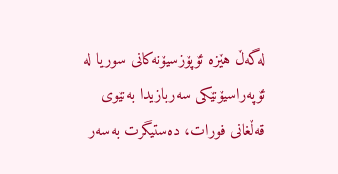له‌گه‌ڵ هێزه‌ ئۆپۆزسيۆنه‌كانى سوريا له‌ ئۆپه‌راسيۆنێكى سه‌ربازيدا به‌نێوى قه‌ڵغانى فورات، ده‌ستیگرت به‌سه‌ر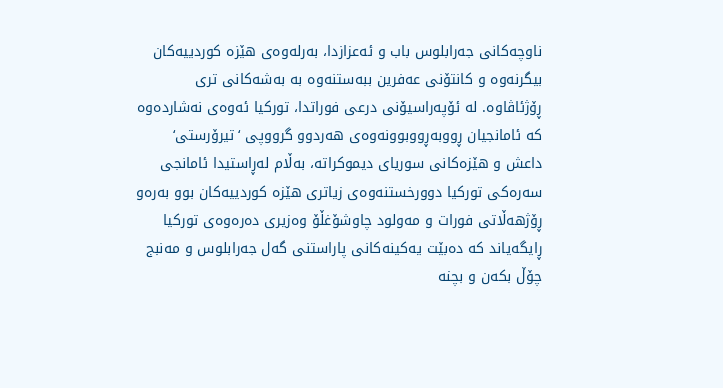ناوچه‌كانى جه‌رابلوس باب و ئه‌عزازدا، به‌رله‌وه‌ى هێزه‌ كوردييه‌كان بيگرنه‌وه‌ و كانتۆنى عه‌فرين ببه‌ستنه‌وه‌ به به‌شه‌كانى ترى ڕۆژئاڤاوه‌. له‌ ئۆپه‌راسيۆنى درعى فوراتدا، توركيا ئه‌وه‌ى نه‌شارده‌وه‌ كه‌ ئامانجيان ڕووبه‌ڕووبوونه‌وه‌ى هه‌ردوو گرووپى ‘تيرۆرستى‘ داعش و هێزه‌كانى سورياى ديموكراته، به‌ڵام له‌ڕاستيدا ئامانجى سه‌ره‌كى توركيا دوورخستنه‌وه‌ى زياترى هێزه‌ كوردييه‌كان بوو به‌ره‌و ڕۆژهه‌ڵاتى فورات و مه‌ولود چاوشۆغڵۆ وه‌زيرى ده‌ره‌وه‌ى توركيا ڕايگه‌ياند كه‌ ده‌بێت يه‌كينه‌كانى پاراستنى گه‌ل جه‌رابلوس و مه‌نبج چۆڵ بكه‌ن و بچنه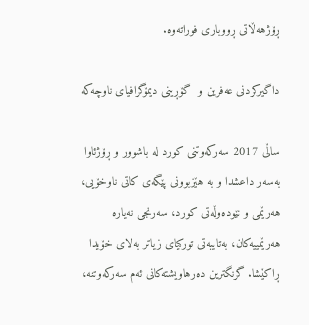ڕۆژهه‌ڵاتى ڕووبارى فوراته‌وه.

داگيركردنى عه‌فرين و  گۆڕينى ديمۆگرافياى ناوچه‌كه‌

ساڵى 2017 سه‌ركه‌وتنى كورد له‌ باشوور و ڕۆژئاوا به‌سه‌ر داعشدا و به‌ هێزبوونى پێگه‌ى كاتى ناوخۆيى، هه‌رێمى و نێوده‌وڵه‌تى كورد، سه‌رنجى نه‌ياره‌ هه‌رێمييه‌كان، به‌تايبه‌تى توركياى زياتر به‌لاى خۆيدا ڕاكێشا. گرنگترين ده‌رهاويشته‌كانى ئه‌م سه‌ركه‌وتنه‌،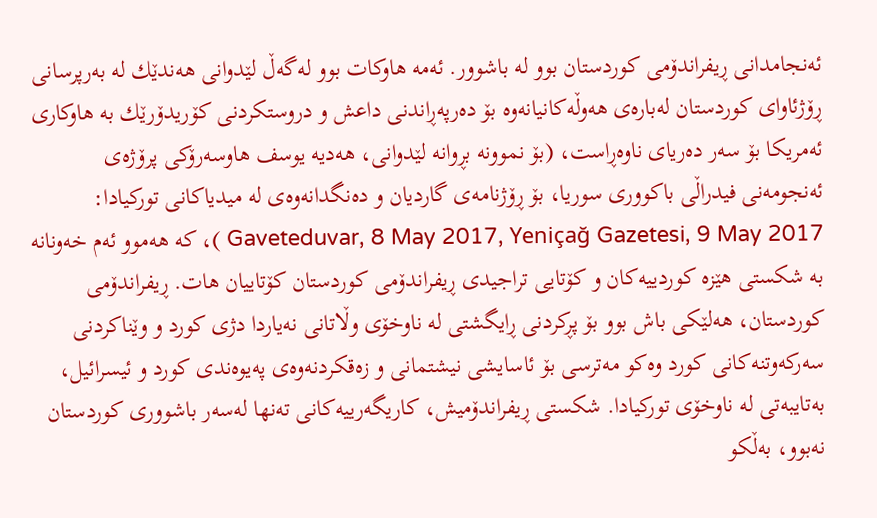ئه‌نجامدانى ڕيفراندۆمى كوردستان بوو له‌ باشوور. ئه‌مه‌ هاوكات بوو له‌گه‌ڵ لێدوانى هه‌ندێك له‌ به‌رپرسانى ڕۆژئاواى كوردستان له‌باره‌ى هه‌وڵه‌كانيانه‌وه‌ بۆ ده‌رپه‌ڕاندنى داعش و دروستكردنى كۆريدۆرێك به‌ هاوكارى ئه‌مريكا بۆ سه‌ر ده‌رياى ناوه‌ڕاست، (بۆ نموونه‌ بڕوانه‌ لێدوانى، هه‌ديه‌ يوسف هاوسه‌رۆكى پرۆژه‌ى ئه‌نجومه‌نى فيدراڵى باكوورى سوريا، بۆ ڕۆژنامه‌ى گارديان و ده‌نگدانه‌وه‌ى له‌ ميدياكانى توركيادا: Gaveteduvar, 8 May 2017, Yeniçağ Gazetesi, 9 May 2017 )، كه‌ هه‌موو ئه‌م خه‌ونانه‌ به‌ شكستى هێزه‌ كوردييه‌كان و كۆتايى تراجيدى ڕيفراندۆمى كوردستان كۆتاييان هات. ڕيفراندۆمى كوردستان، هه‌لێكى باش بوو بۆ پڕكردنى ڕایگشتى له‌ ناوخۆى وڵاتانى نه‌ياردا دژى كورد و وێناكردنى سه‌ركه‌وتنه‌كانى كورد وه‌كو مه‌ترسى بۆ ئاسايشى نيشتمانى و زه‌قكردنه‌وه‌ى په‌يوه‌ندى كورد و ئيسرائيل، به‌تايبه‌تى له‌ ناوخۆى توركيادا. شكستى ڕيفراندۆميش، كاريگه‌رييه‌كانى ته‌نها له‌سه‌ر باشوورى كوردستان نه‌بوو، به‌ڵكو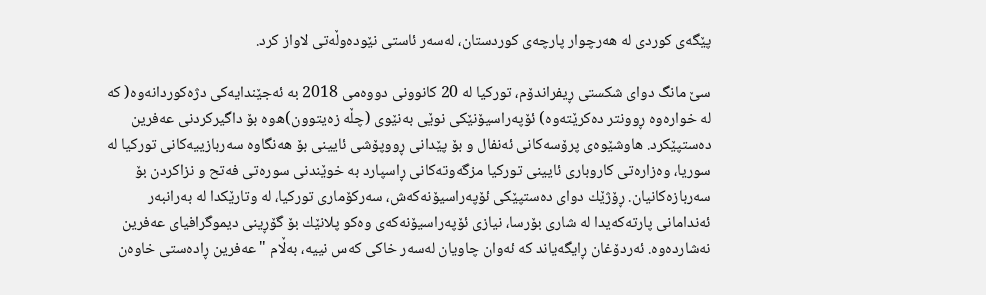پێگه‌ى كوردى له‌ هه‌رچوار پارچه‌ى كوردستان، له‌سه‌ر ئاستى نێوده‌وڵه‌تى لاواز كرد.

سێ مانگ دواى شكستى ڕيفراندۆم، توركيا له‌ 20 كانوونى دووه‌مى 2018 به‌ ئه‌جێندايه‌كى دژه‌كوردانه‌وه‌( كه‌ له‌ خواره‌وه‌ ڕوونتر ده‌كرێته‌وه‌) ئۆپه‌راسيۆنێكى نوێى به‌نێوى (چڵه‌ زه‌يتوون)ه‌وه‌ بۆ داگيركردنى عه‌فرين ده‌ستپێكرد. هاوشێوه‌ى پرۆسه‌كانى ئه‌نفال و بۆ پێدانى ڕووپۆشى ئایينى بۆ هه‌نگاوه‌ سه‌ربازييه‌كانى توركيا له‌ سوريا، وه‌زاره‌تى كاروبارى ئايینى توركيا مزگه‌وته‌كانى ڕاسپارد به‌ خوێندنى سوره‌تى فه‌تح و نزاكردن بۆ سه‌ربازه‌كانيان. ڕۆژێك دواى ده‌ستپێكى ئۆپه‌راسيۆنه‌كه‌ش‌، سه‌ركۆمارى توركيا، له‌ وتارێكدا له‌ به‌رانبه‌ر ئه‌ندامانى پارته‌كه‌يدا له‌ شارى بۆرسا، نيازى ئۆپه‌راسيۆنه‌كه‌ى وه‌كو پلانێك بۆ گۆڕينى ديموگرافياى عه‌فرين نه‌شارده‌وه‌. ئه‌ردۆغان ڕايگه‌ياند كه‌ ئه‌وان چاويان له‌سه‌ر خاكى كه‌س نييه‌، به‌ڵام "عەفرین ڕادەستی خاوەن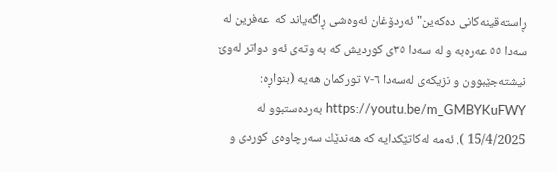ڕاستەقینەکانی دەکەین" ئه‌ردۆغان ئه‌وه‌شى ڕاگه‌ياند كه‌  عەفرین لە سەدا ٥٥ عەرەبە و لە سەدا ٣٥ی کوردیش كه‌ به‌ وته‌ى ئه‌و دواتر لەوێ نیشتەجێبوون و نزیکەی لەسەدا ٦-٧ تورکمان هەیە (بنواڕه‌: https://youtu.be/m_GMBYKuFWY به‌رده‌ستبوو له‌ 15/4/2025 ). ئه‌مه‌ له‌كاتێكدايه‌ كه‌ هه‌ندێك سه‌رچاوه‌ى‌ كوردى و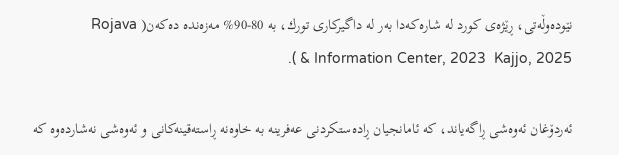نێوده‌وڵه‌تى، ڕێژه‌ى كورد له‌ شاره‌كه‌دا به‌ر له‌ داگيركارى تورك، به‌ 80-90% مه‌زه‌نده‌ ده‌كه‌ن( Rojava Information Center, 2023  Kajjo, 2025 & ).

ئه‌ردۆغان ئه‌وه‌شى ڕاگه‌ياند، كه‌ ئامانجيان ڕادەستکردنی عەفرینە بە خاوەنە ڕاستەقینەکانی و ئه‌وه‌شى نه‌شارده‌وه‌ كه‌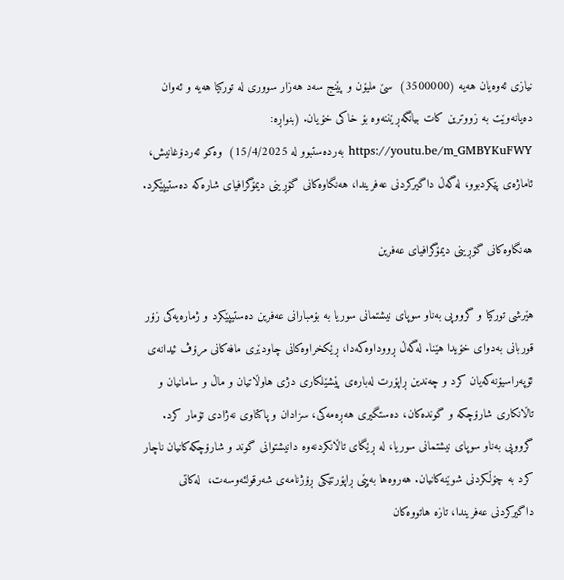نيازى ئه‌وه‌يان هه‌يه‌ (3500000)  سێ ملیۆن و پێنج سەد هەزار سووری له‌ توركيا هه‌يه‌ و ئه‌وان دە‌يانه‌وێت به‌ زووترين كات بيانگه‌ڕێننه‌وه‌ بۆ خاكى خۆيان. (بنواڕه‌: https://youtu.be/m_GMBYKuFWY به‌رده‌ستبوو له‌ 15/4/2025)  وه‌كو ئه‌ردۆغانيش، ئاماژه‌ى پێكردبوو، له‌گه‌ڵ داگيركردنى عه‌فريندا، هه‌نگاوه‌كانى گۆڕينى ديمۆگرافياى شاره‌كه‌ ده‌ستیپێكرد.

هه‌نگاوه‌كانى گۆڕينى ديمۆگرافياى عه‌فرين

هێرشى توركيا و گرووپى به‌ناو سوپاى نيشتمانى سوريا به‌ بۆمبارانى عه‌فرين ده‌ستیپێكرد و ژماره‌يه‌كى زۆر قوربانى به‌دواى خۆيدا هێنا. له‌گه‌ڵ ڕووداوه‌كه‌دا، ڕێكخراوه‌كانى چاودێرى مافه‌كانى مرۆڤ ئيدانه‌ى ئۆپه‌راسيۆنه‌كه‌يان كرد و چه‌ندين ڕاپۆرت له‌باره‌ى پێشێلكارى دژى هاوڵاتيان و ماڵ و سامانيان و تاڵانكارى شارۆچكه‌ و گونده‌كان، ده‌ستگيرى هه‌ڕه‌مه‌كى، سزادان و پاكتاوى نه‌ژادى تۆمار كرد. گرووپى به‌ناو سوپاى نيشتمانى سوريا، له‌ ڕێگاى تاڵانكردنه‌وه‌ دانيشتوانى گوند و شارۆچكه‌كانيان ناچار كرد به‌ چۆڵكردنى شوێنه‌كانيان. هه‌روه‌ها به‌پێى ڕاپۆرتێكى ڕۆژنامه‌ى شه‌رقولئه‌وسه‌ت،  له‌كاتى داگيركردنى عه‌فريندا، تازه‌ هاتووه‌كان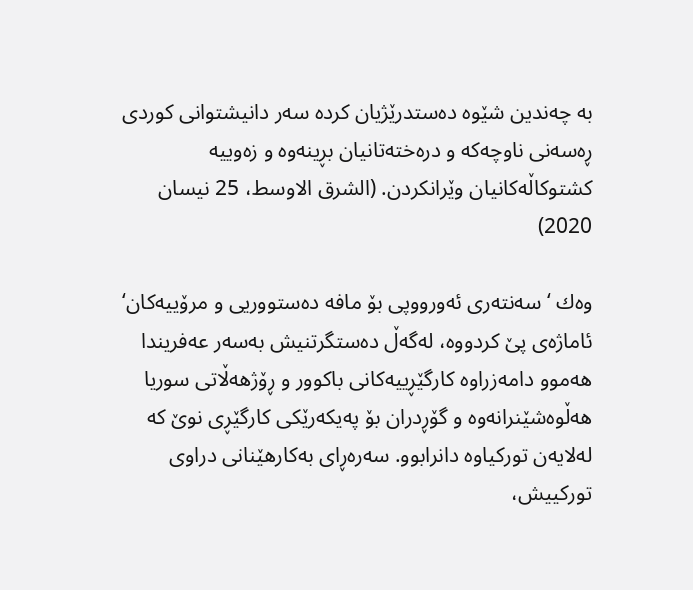به‌ چه‌ندين شێوه‌ ده‌ستدرێژيان كرده‌ سه‌ر دانيشتوانى كوردى ڕه‌سه‌نى ناوچه‌كه‌ و دره‌خته‌تانيان بڕينەوە و زەوییە كشتوكاڵه‌كانيان وێرانكردن‌. (الشرق الاوسط، 25 نيسان 2020)

وه‌ك ‘سه‌نته‌رى ئه‌ورووپى بۆ مافه‌ ده‌ستووريى و مرۆييه‌كان‘ ئاماژه‌ى پێ كردووه‌، له‌گه‌ڵ ده‌ستگرتنيش به‌سه‌ر عه‌فريندا هه‌موو دامه‌زراوه‌ كارگێڕييه‌كانى باكوور و ڕۆژهه‌ڵاتى سوريا هه‌ڵوه‌شێنرانه‌وه‌ و گۆڕدران بۆ په‌يكه‌رێكى كارگێڕى نوێ كه‌ له‌لايه‌ن توركياوه‌ دانرابوو. سه‌ره‌ڕاى به‌كارهێنانى دراوى توركييش،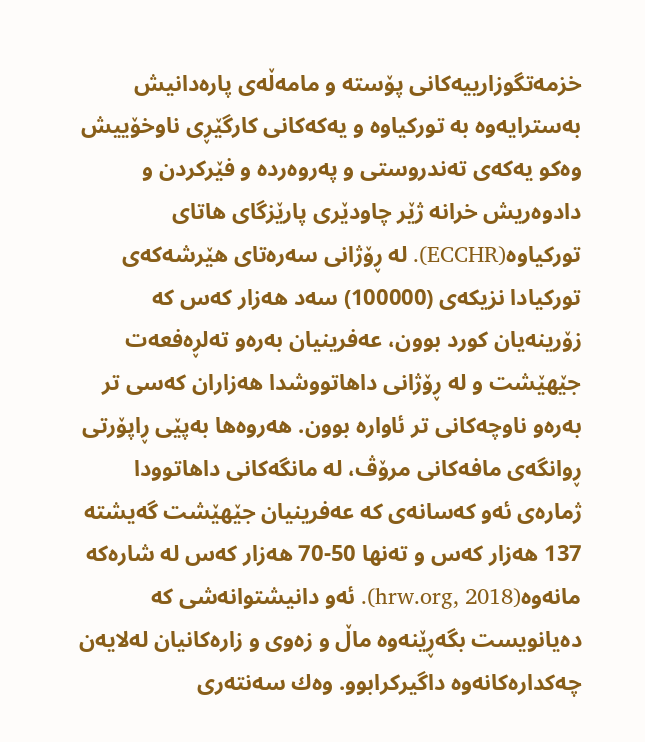خزمه‌تگوزارييه‌كانى پۆسته‌ و مامه‌ڵه‌ى پاره‌دانيش به‌سترايه‌وه‌ به‌ توركياوه‌ و يه‌كه‌كانى كارگێڕى ناوخۆييش وه‌كو يه‌كه‌ى ته‌ندروستى و په‌روه‌رده‌ و فێركردن و دادوه‌ريش خرانه‌ ژێر چاودێرى پارێزگاى هاتاى توركياوه(ECCHR). له‌ ڕۆژانى سه‌ره‌تاى هێرشه‌كه‌ى توركيادا نزيكه‌ى (100000) سەد هه‌زار كه‌س كه‌ زۆرينه‌يان كورد بوون، عه‌فرينيان به‌ره‌و ته‌لڕه‌فعه‌ت جێهێشت و له‌ ڕۆژانى داهاتووشدا هه‌زاران كه‌سى تر به‌ره‌و ناوچه‌كانى تر ئاواره‌ بوون. هه‌روه‌ها به‌پێى ڕاپۆرتى ڕوانگه‌ى مافه‌كانى مرۆڤ، له‌ مانگه‌كانى داهاتوودا ژماره‌ى ئه‌و كه‌سانه‌ى كه‌ عه‌فرينيان جێهێشت گه‌يشته‌‌ 137 هه‌زار كه‌س و ته‌نها 50-70 هه‌زار كه‌س له‌ شاره‌كه‌ مانه‌وه‌(hrw.org, 2018). ئەو دانيشتوانه‌شى کە دەیانویست بگەڕێنەوە ماڵ و زه‌وى و زاره‌كانيان له‌لايه‌ن چه‌كداره‌كانه‌وه‌ داگيركرابوو. وه‌ك سه‌نته‌رى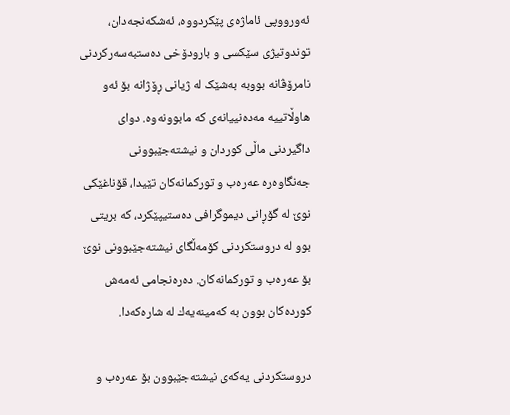ئه‌ورووپى ئاماژه‌ى پێكردووه‌، ئەشکەنجەدان، توندوتیژی سێکسی و بارودۆخی دەستبەسەرکردنی نامرۆڤانە بووبە بەشێک لە ژیانی ڕۆژانە بۆ ئه‌و هاوڵاتييه‌ مه‌ده‌نييانه‌ى کە مابوونەوە. دواى داگيردنى ماڵى كوردان و نيشته‌جێبوونى جه‌نگاوه‌ره‌ عه‌ره‌ب و توركمانه‌كان تێيدا، قۆناغێكى نوێ له‌ گۆڕانى ديموگرافى ده‌ستیپێكرد، كه‌ بريتى بوو له‌ دروستكردنى كۆمه‌ڵگاى نيشته‌جێبوونى نوێ بۆ عه‌ره‌ب و توركمانه‌كان. ده‌ره‌نجامى ئه‌مه‌ش كورده‌كان بوون به‌ كه‌مينه‌يه‌ك له‌ شاره‌كه‌دا.

دروستكردنى يه‌كه‌ى نيشته‌جێبوون بۆ عه‌ره‌ب و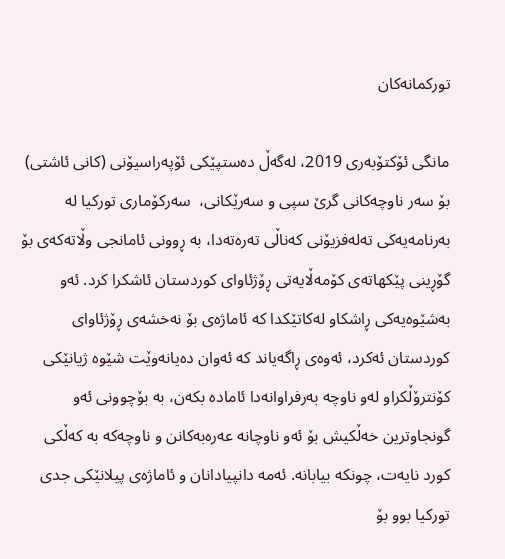توركمانه‌كان

مانگى ئۆكتۆبه‌رى 2019، له‌گه‌ڵ ده‌ستپێكى ئۆپه‌راسيۆنى (كانى ئاشتى) بۆ سه‌ر ناوچه‌كانى گرێ سپى و سه‌رێكانى،  سه‌ركۆمارى توركيا له‌ به‌رنامه‌يه‌كى ته‌له‌فزيۆنى كه‌ناڵى ته‌ره‌ته‌دا، به‌ ڕوونى ئامانجى وڵاته‌كه‌ى بۆ گۆڕينى پێكهاته‌ى كۆمه‌ڵایەتى ڕۆژئاواى كوردستان ئاشكرا كرد. ئه‌و به‌شێوه‌يه‌كى ڕاشكاو له‌كاتێكدا كه‌ ئاماژه‌ى بۆ نه‌خشه‌ى ڕۆژئاواى كوردستان ئه‌كرد، ئه‌وه‌ى ڕاگه‌ياند كه‌ ئه‌وان ده‌يانه‌وێت شێوه‌ ژيانێكى كۆنترۆڵكراو له‌و ناوچه‌ به‌رفراوانه‌دا ئاماده‌ بكه‌ن، به‌ بۆچوونى ئه‌و گونجاوترين خه‌ڵكيش بۆ ئه‌و ناوچانه‌ عه‌ره‌به‌كانن و ناوچه‌كه‌ به‌ كه‌ڵكى كورد نايه‌ت، چونكه‌ بيابانه‌. ئه‌مه‌ دانپيادانان و ئاماژه‌ى پیلانێكى جدى توركيا بوو بۆ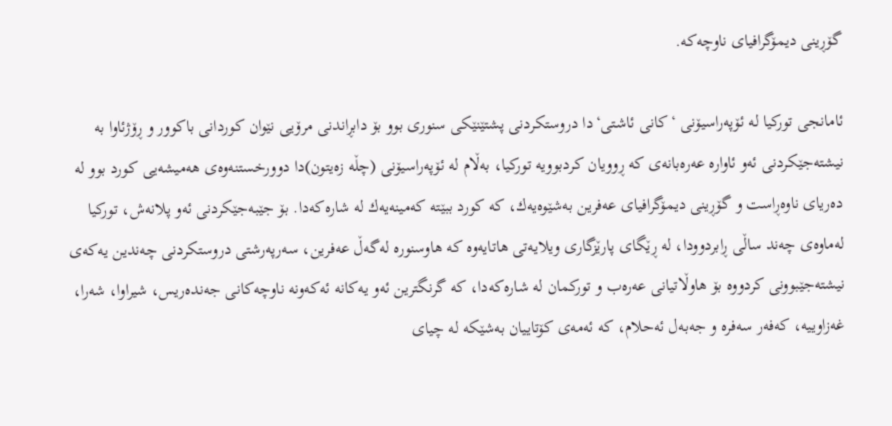گۆڕينى ديمۆگرافياى ناوچه‌كه‌.

ئامانجى توركيا له‌ ئۆپه‌راسيۆنى ‘كانى ئاشتی‘دا دروستكردنى پشتێنێكى سنورى بوو بۆ دابڕاندنى مرۆيى نێوان كوردانى باكوور و ڕۆژئاوا‌ به‌ نيشته‌جێكردنى ئه‌و ئاواره‌ عه‌ره‌بانه‌ى كه‌ ڕوويان كردبوويه‌ توركیا، به‌ڵام له‌ ئۆپه‌راسيۆنى (چڵه‌ زه‌يتون)دا دوورخستنه‌وه‌ى هه‌ميشه‌يى كورد بوو له‌ ده‌رياى ناوه‌ڕاست و گۆڕينى ديمۆگرافياى عه‌فرين به‌شێوه‌يه‌ك، كه‌ كورد ببێته‌ كه‌مينه‌يه‌ك له‌ شاره‌كه‌دا. بۆ جێبه‌جێكردنى ئه‌و پلانه‌ش، توركيا له‌ماوه‌ى چه‌ند ساڵى ڕابردوودا، له‌ ڕێگاى پارێزگارى ويلايه‌تى هاتايه‌وه‌ كه‌ هاوسنوره‌ له‌گه‌ڵ عه‌فرين، سه‌رپه‌رشتى دروستكردنى چه‌ندين يه‌كه‌ى نيشته‌جێبوونى كردووه‌ بۆ هاوڵاتيانى عه‌ره‌ب و توركمان له‌ شاره‌كه‌دا، كه‌ گرنگترين ئه‌و يه‌كانه‌ ئه‌كه‌ونه‌ ناوچه‌كانى جه‌نده‌ريس‌، شيراوا، شه‌را، غه‌زاوييه‌، كه‌فه‌ر سه‌فره‌ و جه‌به‌ل ئه‌حلام، كه‌ ئه‌مه‌ى كۆتاييان به‌شێكه‌ له‌ چياى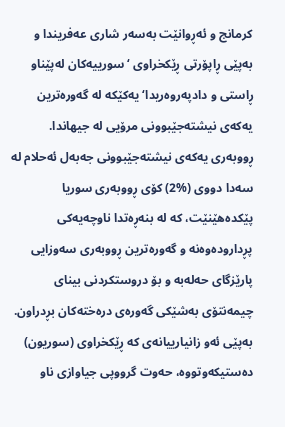كرمانج و ئه‌ڕوانێت به‌سه‌ر شارى عه‌فريندا و به‌پێى ڕاپۆرتى ڕێكخراوى ‘سورييه‌كان له‌پێناو ڕاستى و دادپه‌روه‌ريدا‘ يه‌كێكه‌ له‌ گه‌وره‌ترين يه‌كه‌ى نيشته‌جێبوونى مرۆيى له‌ جيهاندا. ڕووبه‌رى يه‌كه‌ى نيشته‌جێبوونى جه‌به‌ل ئه‌حلام له‌ سه‌دا دووى (%2) كۆى ڕووبه‌رى سوريا پێكده‌هێنێت، كه‌ له‌ بنه‌ڕه‌تدا ناوچه‌يه‌كى پڕداروده‌وه‌نه‌ و گه‌وره‌ترين ڕووبه‌رى سه‌وزايى پارێزگاى حه‌له‌به‌ و بۆ دروستكردنى بيناى چيمه‌نتۆى به‌شێكى گه‌وره‌ى دره‌خته‌كان بڕدراون. به‌پێى ئه‌و زانيارييانه‌ى كه‌ ڕێكخراوى (سوريون) ده‌ستیكه‌وتووه‌، حه‌وت گرووپى جياوازى ناو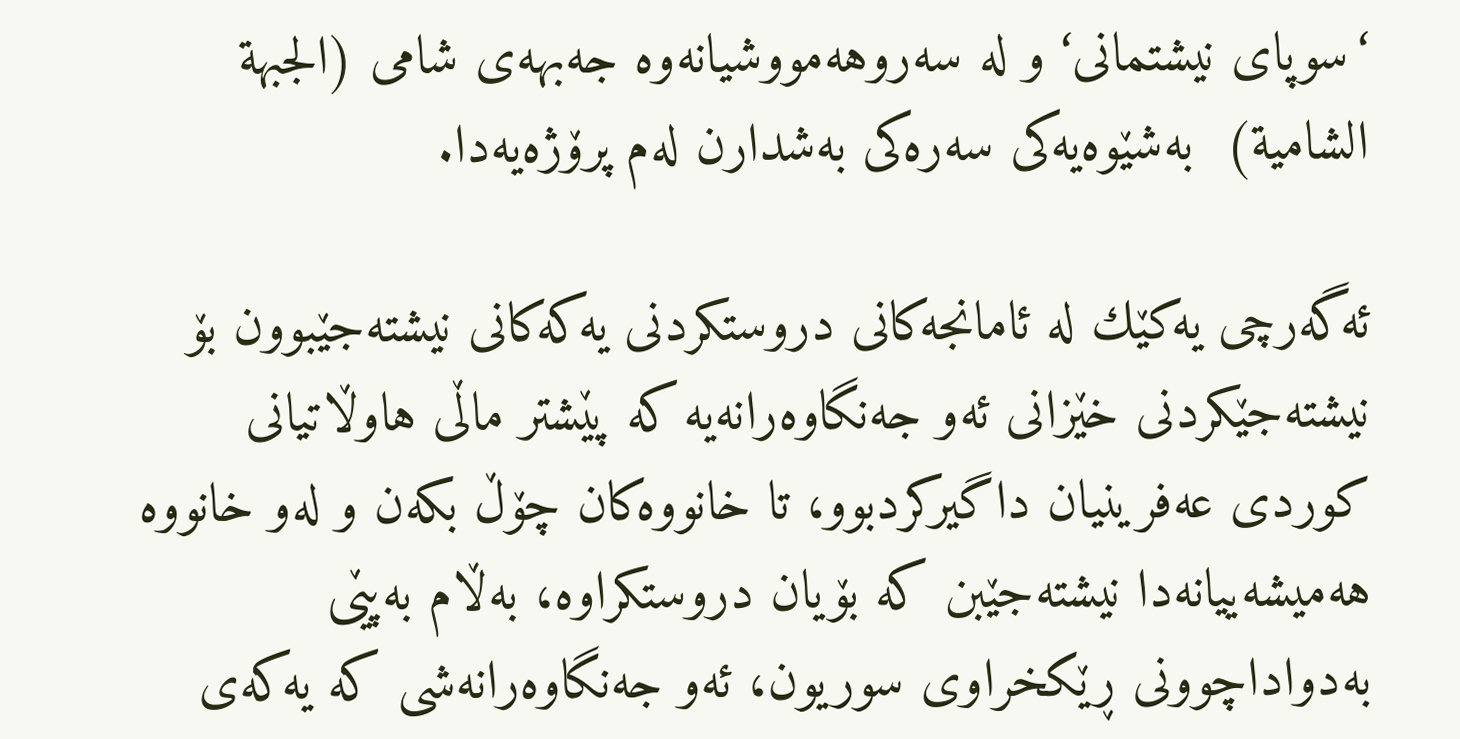‘سوپاى نيشتمانى‘ و له‌ سه‌روهه‌مووشيانه‌وه‌ جه‌بهه‌ى شامى (الجبهة الشامية)  به‌شێوه‌يه‌كى سه‌ره‌كى به‌شدارن له‌م پرۆژه‌يه‌دا.

ئه‌گه‌رچى يه‌كێك له‌ ئامانجه‌كانى دروستكردنى يه‌كه‌كانى نيشتەجێبوون بۆ نيشته‌جێكردنى خێزانى ئه‌و جه‌نگاوه‌رانه‌يه‌ كه‌ پێشتر ماڵى هاوڵاتيانى كوردى عه‌فرينيان داگيركردبوو، تا خانووه‌كان چۆڵ بكه‌ن و له‌و خانووه‌ هه‌ميشه‌ييانه‌دا نيشته‌جێبن كه‌ بۆيان دروستكراوه‌، به‌ڵام به‌پێى به‌دواداچوونى ڕێكخراوى سوريون، ئه‌و جه‌نگاوه‌رانه‌شى كه‌ يه‌كه‌ى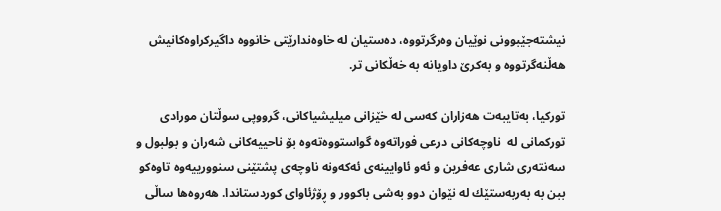نيشته‌جێبوونى نوێيان وه‌رگرتووه‌، ده‌ستيان له‌ خاوه‌ندارێتى خانووه‌ داگيركراوه‌كانيش هه‌ڵنه‌گرتووه‌ و به‌كرێ داويانه‌ به‌ خه‌ڵكانى تر.

توركيا، به‌تايبه‌ت هه‌زاران كه‌سى له‌ خێزانى ميليشياكانى، گرووپى سوڵتان مورادى توركمانى له‌  ناوچه‌كانى درعى فوراته‌وه‌ گواستووه‌ته‌وه‌ بۆ ناحييه‌كانى شه‌ران و بولبول و سه‌نته‌رى شارى عه‌فرين و ئه‌و ئاوايينه‌ى ئه‌كه‌ونه‌ ناوچه‌ى پشتێنى سنوورييه‌وه‌ تاوه‌كو ببن به‌ به‌ربه‌ستێك له‌ نێوان دوو به‌شى باكوور و ڕۆژئاواى كوردستاندا. هه‌روه‌ها ساڵى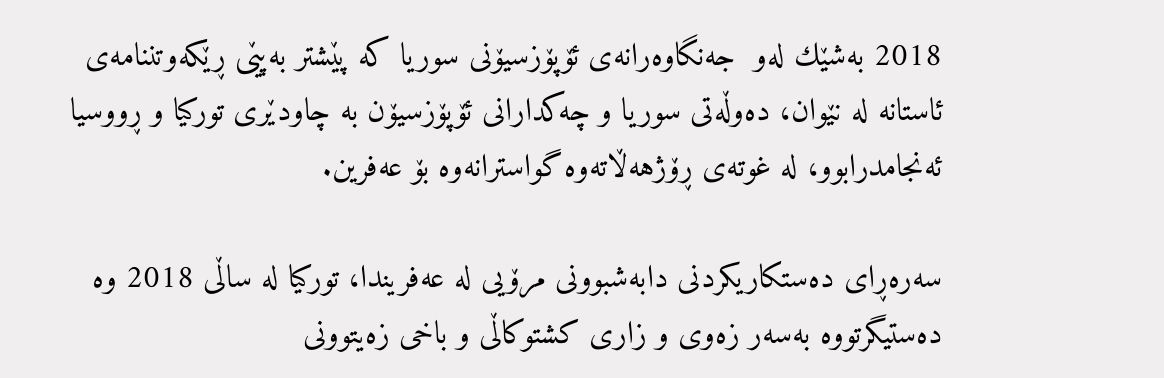2018 به‌شێك له‌و  جه‌نگاوه‌رانه‌ى ئۆپۆزسيۆنى سوريا كه‌ پێشتر به‌پێى ڕێكه‌وتننامه‌ى ئاستانه‌ له‌ نێوان، ده‌وڵه‌تى سوريا و چه‌كدارانى ئۆپۆزسيۆن به‌ چاودێرى توركيا و ڕووسيا ئه‌نجامدرابوو، له‌ غوته‌ى ڕۆژهه‌ڵاته‌وه‌ گواسترانه‌وه‌ بۆ عه‌فرين.

سه‌ره‌ڕاى ده‌ستكاريكردنى دابه‌شبوونى مرۆيى له‌ عه‌فريندا، توركيا له‌ ساڵى 2018 وه‌ ده‌ستيگرتووه‌ به‌سه‌ر زه‌وى و زارى كشتوكاڵى و باخى زه‌يتوونى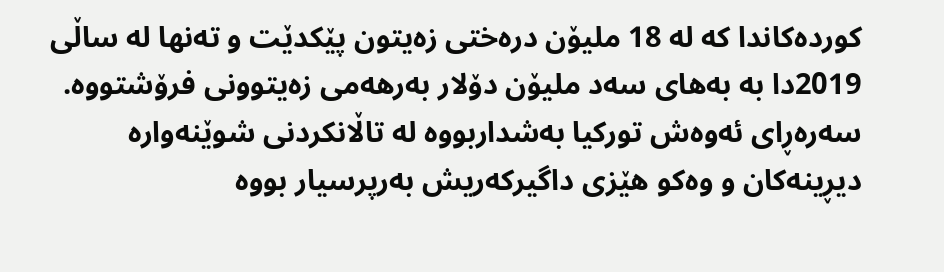كورده‌كاندا كه‌ له‌ 18 مليۆن دره‌ختى زه‌يتون پێكدێت و ته‌نها له‌ ساڵى 2019دا به‌ به‌هاى سه‌د مليۆن دۆلار به‌رهه‌مى زه‌يتوونى فرۆشتووه‌. سه‌ره‌ڕاى ئه‌وه‌ش توركيا به‌شداربووه‌ له‌ تاڵانكردنى شوێنه‌واره‌ ديڕينه‌كان و وه‌كو هێزى داگيركه‌ريش به‌رپرسيار بووه‌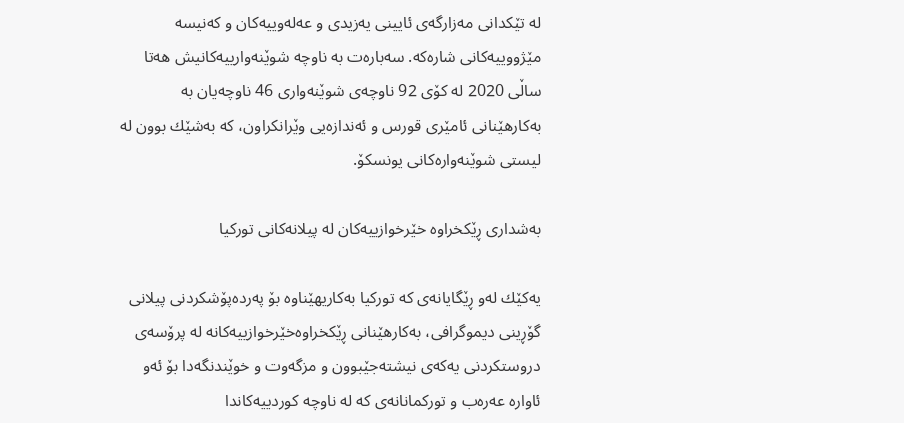له‌ تێكدانى مه‌زارگه‌ى ئايینى يه‌زيدى و عه‌له‌وييه‌كان و كه‌نيسه‌ مێژووييه‌كانى شاره‌كه. سه‌باره‌ت به‌ ناوچه‌ شوێنه‌وارييه‌كانيش هەتا ساڵى 2020 له‌ كۆى 92 ناوچه‌ى شوێنه‌وارى 46 ناوچه‌يان به‌ به‌كارهێنانى ئامێرى قورس و ئه‌ندازه‌یی وێرانكراون، كه‌ به‌شێك بوون له‌ ليستى شوێنه‌واره‌كانى يونسكۆ.

به‌شدارى ڕێكخراوه‌ خێرخوازييه‌كان له‌ پیلانه‌كانى توركيا

يه‌كێك له‌و ڕێگايانه‌ى كه‌ توركيا به‌كاريهێناوه‌ بۆ په‌رده‌پۆشكردنى پیلانى گۆڕينى ديموگرافى، به‌كارهێنانى ڕێكخراوه‌خێرخوازييه‌كانه‌ له‌ پرۆسه‌ى دروستكردنى يه‌كه‌ى نيشته‌جێبوون و مزگه‌وت و خوێندنگه‌دا بۆ ئه‌و ئاواره‌ عه‌ره‌ب و توركمانانه‌ى كه‌ له‌ ناوچه‌ كوردييه‌كاندا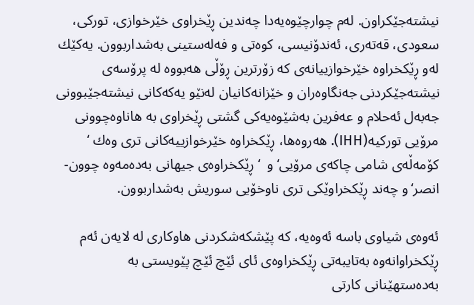نيشته‌جێكراون. له‌م چوارچێوه‌يه‌دا چه‌ندين ڕێخراوى خێرخوازى، توركى، سعودى، قه‌ته‌رى، ئه‌ندۆنيسى، كوه‌تى و فه‌له‌ستينى به‌شداربوون. يه‌كێك له‌و ڕێكخراوه‌ خێرخوازييانه‌ى كه‌ زۆرترين ڕۆڵى هه‌بووه‌ له‌ پرۆسه‌ى نيشته‌جێكردنى جه‌نگاوه‌ران و خێزانه‌كانيان له‌نێو يه‌كه‌كانى نيشته‌جێبوونى جه‌به‌ل ئه‌حلام و عه‌فرين به‌شێوه‌يه‌كى گشتى ڕێخراوى به‌ هاناوه‌چوونى مرۆيى توركيه‌(IHH). هه‌روه‌ها، ڕێكخراوه‌ خێرخوازييه‌كانى ترى وه‌ك ‘ كۆمه‌ڵه‌ى شامى چاكه‌ى مرۆيى‘ و  ‘ ڕێكخراوه‌ى جيهانى به‌ده‌مه‌وه‌ چوون- انصر‘ و چه‌ند ڕێكخراوێكى ترى ناوخۆيى سوريش به‌شداربوون.

ئه‌وه‌ى شياوى باسه‌ ئه‌وه‌يه،‌ كه‌ پێشكه‌شكردنى هاوكارى له‌ لايه‌ن ئه‌م ڕێكخراوانه‌وه‌ به‌تايبه‌تى ڕێكخراوه‌ى ئاى ئێچ ئێچ پێويستى به‌ به‌ده‌ستهێنانى كارتى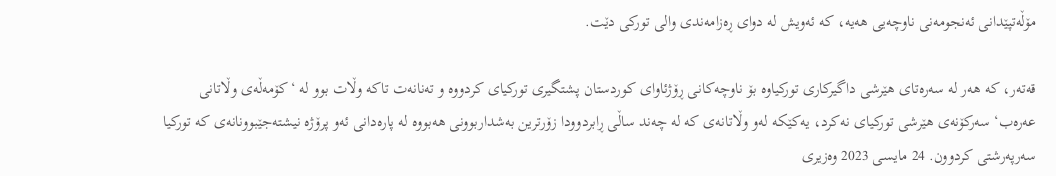مۆڵه‌تپێدانى ئه‌نجومه‌نى ناوچه‌يى هه‌يه‌، كه‌ ئه‌ويش له‌ دواى ڕه‌زامه‌ندى والى توركى دێت.

قه‌ته‌ر، كه‌ هه‌ر له‌ سه‌ره‌تاى هێرشى داگيركارى توركياوه‌ بۆ ناوچه‌كانى ڕۆژئاواى كوردستان پشتگيرى توركياى كردووه‌ و ته‌نانه‌ت تاكه‌ وڵات بوو له‌ ‘كۆمه‌ڵه‌ى وڵاتانى عه‌ره‌ب‘ سه‌ركۆنه‌ى هێرشى توركياى نه‌كرد، يه‌كێكه‌ له‌و وڵاتانه‌ى كه‌ له‌ چه‌ند ساڵى ڕابردوودا زۆرترين به‌شداربوونى هه‌بووه‌ له‌ پاره‌دانى ئه‌و پرۆژه‌ نيشته‌جێبوونانه‌ى كه‌ توركيا سه‌رپه‌رشتى كردوون. 24 مايسى 2023 وه‌زيرى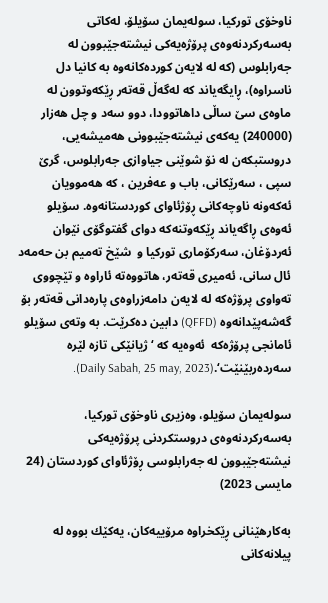ناوخۆى توركيا، سوله‌يمان سۆيلۆ، له‌كاتى به‌سه‌ركردنه‌وه‌ى پرۆژه‌يه‌كى نيشته‌جێبوون له‌ جه‌رابلوس (كه‌ له‌ لايه‌ن كورده‌كانه‌وه‌ به‌ كانيا دل ناسراوه‌)، ڕايگه‌ياند كه‌ له‌گه‌ڵ قه‌ته‌ر ڕێكه‌وتوون له‌ ماوه‌ى سێ ساڵى داهاتوودا، دوو سه‌د و چل هه‌زار (240000) يه‌كه‌ى نيشته‌جێبوونى هه‌ميشه‌يى، دروستبكه‌ن له‌ نۆ شوێنى جياوازى جه‌رابلوس، گرێ سپى ، سه‌رێكانى، باب و عه‌فرين ، كه‌ هه‌موويان ئه‌كه‌ونه‌ ناوچه‌كانى ڕۆژئاواى كوردستانه‌وه‌. سۆيلو ئه‌وه‌ى ڕاگه‌ياند ڕێكه‌وتنه‌كه‌ دواى گفتوگۆى نێوان ئه‌ردۆغان، سه‌ركۆمارى توركيا و  شێخ ته‌ميم بن حه‌مه‌د ئال سانى، ئه‌ميرى قه‌ته‌ر، هاتووه‌ته‌ ئاراوه‌ و تێچووى ته‌واوى پرۆژه‌كه‌ له‌ لايه‌ن دامه‌زراوه‌ى پاره‌دانى قه‌ته‌ر بۆ گه‌شه‌پێدانه‌وه‌ (QFFD) دابين ده‌كرێت. به‌ وته‌ى سۆيلو ئامانجى پرۆژه‌كه‌  ئه‌وه‌يه‌ كه‌ ‘ژيانێكى تازه‌ لێره‌ سه‌رده‌ربێنێت‘.(Daily Sabah, 25 may, 2023).

سوله‌يمان سۆيلو، وه‌زيرى ناوخۆى توركيا، به‌سه‌ركردنه‌وه‌ى دروستكردنى پرۆژه‌يه‌كى نيشته‌جێبوون له‌ جه‌رابلوسى ڕۆژئاواى كوردستان (24 مايسى 2023)

به‌كارهێنانى ڕێكخراوه‌ مرۆييه‌كان، يه‌كێك بووه‌ له‌ پیلانه‌كانى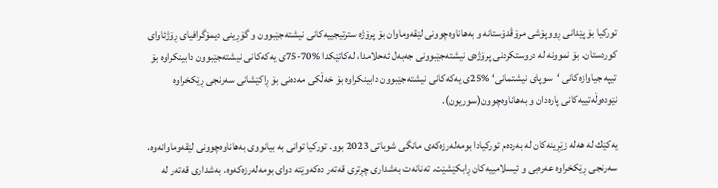توركيا بۆ پێدانى ڕووپۆشى مرۆڤدۆستانه‌ و به‌هاناوه‌چوونى لێقه‌وماوان بۆ پرۆژه‌ سترتيجييه‌كانى نيشته‌جێبوون و گۆڕينى ديمۆگرافياى ڕۆژئاواى كوردستان. بۆ نموونه‌ له‌ دروستكردنى پرۆژه‌ى نيشته‌جێبوونى جه‌به‌ل ئه‌حلامدا، له‌كاتێكدا %70-75ى يه‌كه‌كانى نيشته‌جێبوون دابينكراوه‌ بۆ  تيپه‌ جياوازه‌كانى ‘سوپاى نيشتمانى‘ %25ى يه‌كه‌كانى نيشته‌جێبوون دابينكراوه‌ بۆ خه‌ڵكى مه‌ده‌نى بۆ ڕاكێشانى سه‌رنجى ڕێكخراوه‌ نێوده‌وڵه‌تييه‌كانى پاره‌دان و به‌هاناوه‌چوون(سوريون).

يه‌كێك له‌ هه‌له‌ زێڕينه‌كان له‌ به‌رده‌م توركيادا بومه‌له‌رزه‌كه‌ى مانگى شوباتى 2023 بوو. توركيا توانى به‌ بيانووى به‌هاناوه‌چوونى لێقه‌وماوانه‌وه‌، سه‌رنجى ڕێكخراوه‌ عه‌ره‌بى و ئيسلامييه‌كان ڕابكێشێت. ته‌نانه‌ت به‌شدارى چڕترى قه‌ته‌ر ده‌كه‌وێته‌ دواى بومه‌له‌رزه‌كه‌وه‌. به‌شدارى قه‌ته‌ر له‌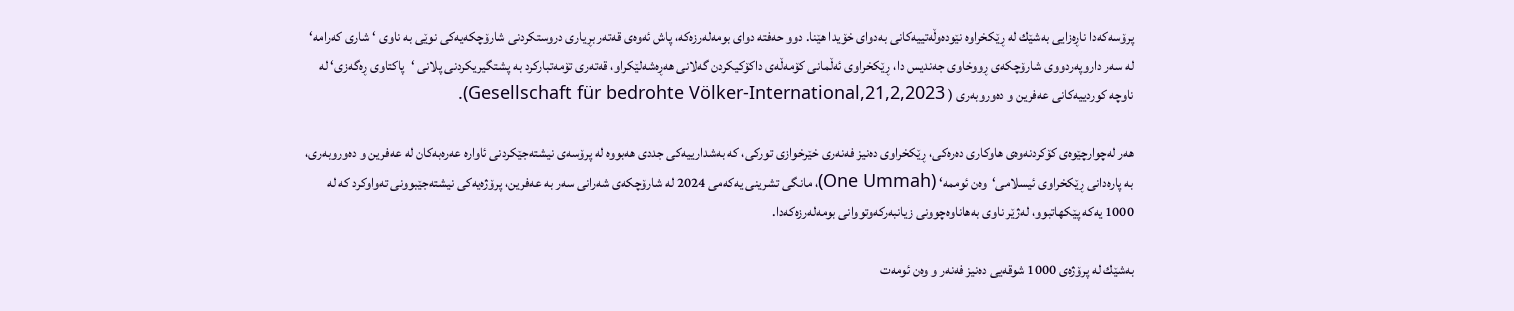پرۆسه‌كه‌دا ناڕه‌زايى به‌شێك له‌ ڕێكخراوه‌ نێوده‌وڵه‌تييه‌كانى به‌دواى خۆيدا هێنا. دوو حه‌فته‌ دواى بومه‌له‌رزه‌كه‌‌، پاش ئه‌وه‌ى قه‌ته‌ر بڕيارى دروستكردنى شارۆچكه‌يه‌كى نوێى به‌ ناوى ‘ شارى كه‌رامه‌‘ له‌ سه‌ر داروپه‌ردووى شارۆچكه‌ى ڕووخاوى جه‌نديس دا، ڕێكخراوى ئه‌ڵمانى كۆمه‌ڵه‌ى داكۆكيكردن گه‌لانى هه‌ڕه‌شه‌لێكراو، قه‌ته‌رى تۆمه‌تباركرد به‌ پشتگيريكردنى پلانى ‘پاكتاوى ڕه‌گه‌زى‘ له‌ ناوچه‌ كوردييه‌كانى عه‌فرين و ده‌وروبه‌رى ( Gesellschaft für bedrohte Völker-International,21,2,2023).

هه‌ر له‌چوارچێوه‌ى كۆكردنه‌وه‌ى هاوكارى ده‌ره‌كى، ڕێكخراو‌ى ده‌نيز فه‌نه‌رى خێرخوازى توركى، كه‌ به‌شدارييه‌كى جددى هه‌بووه‌ له‌ پرۆسه‌ى نيشته‌جێكردنى ئاواره‌ عه‌ره‌به‌كان له‌ عه‌فرين و ده‌وروبه‌رى، به‌ پاره‌دانى ڕێكخراوى ئيسلامى‘وه‌ن ئوممه‌‘ (One Ummah)، مانگى تشرينى يه‌كه‌مى 2024 له‌ شارۆچكه‌ى شه‌رانى سه‌ر به‌ عه‌فرين، پرۆژه‌يه‌كى نيشته‌جێبوونى ته‌واوكرد كه‌ له‌ 1000 يه‌كه‌ پێكهاتبوو، له‌ژێر ناوى به‌هاناوه‌چوونى زيانبه‌ركه‌وتووانى بومه‌له‌رزه‌كه‌دا.

به‌شێك له‌ پرۆژه‌ى 1000 شوقه‌يى ده‌نيز فه‌نه‌ر و وه‌ن ئومه‌ت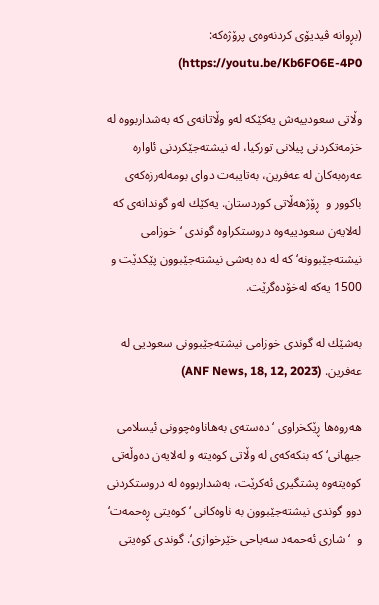(بڕوانه‌ ڤيديۆى كردنه‌وه‌ى پرۆژه‌كه‌: https://youtu.be/Kb6FO6E-4P0)

وڵاتى سعودييه‌ش يه‌كێكه‌ له‌و وڵاتانه‌ى كه‌ به‌شداربووه‌ له‌ خزمه‌تكردنى پیلانى توركيا، له‌ نیشته‌جێكردنى ئاواره‌ عه‌ره‌به‌كان له‌ عه‌فرين، به‌تايبه‌ت دواى بومه‌له‌رزه‌كه‌ى‌ باكوور و  ڕۆژهه‌ڵاتى كوردستان. يه‌كێك له‌و گوندانه‌ى كه‌ له‌لايه‌ن سعودييه‌وه‌ دروستكراوه‌ گوندى ‘خوزامى نيشته‌جێبوونه‌‘ كه‌ له‌ ده‌ به‌شى نيشته‌جێبوون پێكدێت و  1500 يه‌كه‌ له‌خۆده‌گرێت.

به‌شێك له‌ گوندى خوزامى نيشته‌جێبوونى سعوديى له‌ عه‌فرين. (ANF News, 18, 12, 2023)

هه‌روه‌ها ڕێكخراوى ‘ده‌سته‌ى به‌هاناوه‌چوونى ئيسلامى جيهانى‘ كه‌ بنكه‌كه‌ى له‌ وڵاتی كوه‌يته‌ و له‌لايه‌ن ده‌وڵه‌تى كوه‌يته‌وه‌ پشتگيرى ئه‌كرێت، به‌شداربووه‌ له‌ دروستكردنى دوو گوندى نيشته‌جێبوون به‌ ناوه‌كانى ‘كوه‌يتى ڕه‌حمه‌ت‘ و  ‘شارى ئه‌حمه‌د سه‌باحى خێرخوازى‘. گوندى كوه‌يتى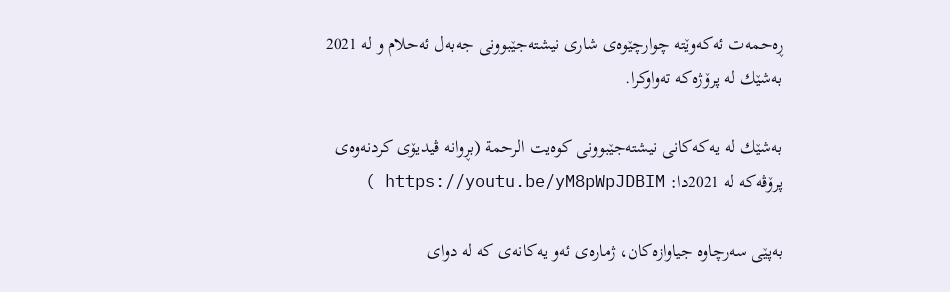ڕه‌حمه‌ت ئه‌كه‌وێته‌ چوارچێوه‌ى شارى نيشته‌جێبوونى جه‌به‌ل ئه‌حلام و له‌ 2021 به‌شێك له‌ پرۆژه‌كه‌ ته‌واوكرا.

به‌شێك له‌ يه‌كه‌كانى نيشته‌جێبوونى كوه‌يت الرحمة (بڕوانه‌ ڤيديۆى كردنه‌وه‌ى پرۆڤه‌كه‌ له‌ 2021دا: https://youtu.be/yM8pWpJDBIM )

به‌پێى سه‌رچاوه‌ جياوازه‌كان، ژماره‌ى ئه‌و يه‌كانه‌ى كه‌ له‌ دواى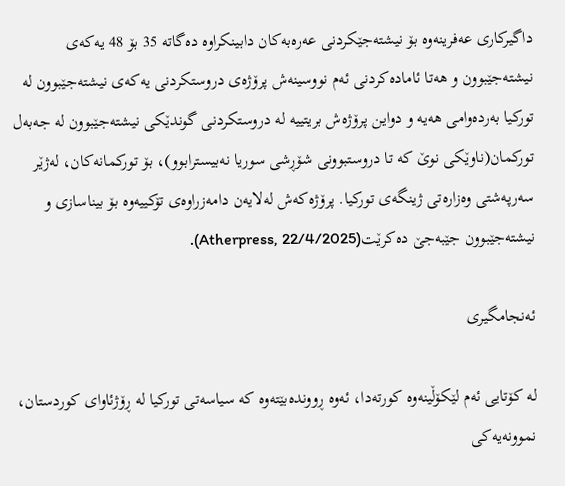داگيركارى عه‌فرينه‌وه‌ بۆ نيشته‌جێكردنى عه‌ره‌به‌كان دابينكراوه‌ ده‌گاته‌ 35 بۆ 48 يه‌كه‌ى نيشته‌جێبوون و هەتا ئاماده‌كردنى ئه‌م نووسينه‌ش پرۆژه‌ى دروستكردنى يه‌كه‌ى نيشته‌جێبوون له‌ توركيا به‌رده‌وامى هه‌يه‌ و دواين پرۆژه‌ش بريتييه‌ له‌ دروستكردنى گوندێكى نيشته‌جێبوون له‌ جه‌به‌ل توركمان(ناوێكى نوێ كه‌ تا دروستبوونى شۆڕشى سوريا نه‌بيسترابوو)، بۆ توركمانه‌كان، له‌ژێر سه‌رپه‌شتى وه‌زاره‌تى ژينگه‌ى توركيا. پرۆژه‌كه‌ش له‌لايه‌ن دامه‌زراوه‌ى تۆكييه‌وه‌ بۆ بيناسازى و نيشته‌جێبوون جێبه‌جێ ده‌كرێت(Atherpress, 22/4/2025).

ئه‌نجامگيرى

له‌ كۆتايى ئه‌م لێكۆڵينه‌وه‌ كورته‌دا، ئه‌وه‌ ڕوونده‌بێته‌وه‌ كه‌ سياسه‌تى توركيا له‌ ڕۆژئاواى كوردستان، نموونه‌يه‌كى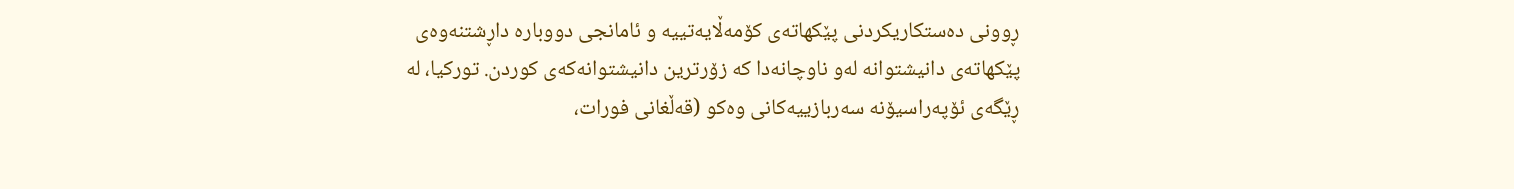ڕوونى ده‌ستكاريكردنى پێكهاته‌ى كۆمه‌ڵايه‌تييه‌ و ئامانجى دووباره‌ داڕشتنه‌وه‌ى پێكهاته‌ى دانيشتوانه‌ له‌و ناوچانه‌دا كه‌ زۆرترين دانيشتوانه‌كه‌ى كوردن. توركيا، له ڕێگه‌ى ئۆپه‌راسيۆنه‌ سه‌ربازييه‌كانى وه‌كو (قه‌ڵغانى فورات،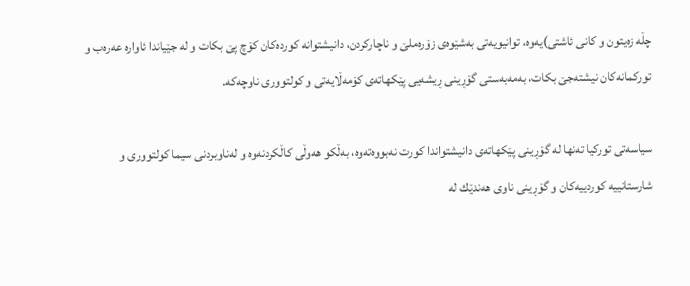چڵه‌ زه‌يتون و كانى ئاشتی)يه‌وه‌، توانيويه‌تى به‌شێوه‌ى زۆره‌ملێ و ناچاركردن، دانيشتوانه‌ كورده‌كان كۆچ پێ بكات و له‌ جێياندا ئاواره‌ عه‌ره‌ب و توركمانه‌كان نيشته‌جێ بكات، به‌مه‌به‌ستى گۆڕينى ڕيشه‌يى پێكهاته‌ى كۆمه‌ڵايه‌تى و كولتوورى ناوچه‌كه‌.

سياسه‌تى توركيا ته‌نها له‌ گۆڕينى پێكهاته‌ى دانيشتواندا كورت نه‌بووه‌ته‌وه‌، به‌ڵكو هه‌وڵى كاڵكردنه‌وه‌ و له‌ناوبردنى سيما كولتوورى و شارستانييه‌ كوردييه‌كان و گۆڕينى ناوى هه‌ندێك له‌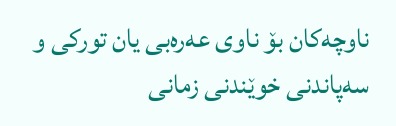ناوچه‌كان بۆ ناوى عه‌ره‌بى يان توركى و سه‌پاندنى خوێندنى زمانى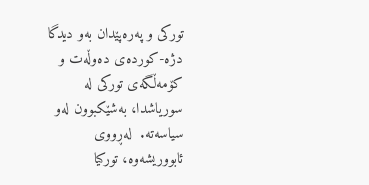توركى و په‌ره‌پێدان به‌و ديدگا دژه‌-كورده‌ى ده‌وڵه‌ت و كۆمه‌ڵگەى توركى له‌ سورياشدا، به‌شێكبوون له‌و سياسه‌ته‌.  له‌ڕووى ئابووريشه‌وه‌، توركيا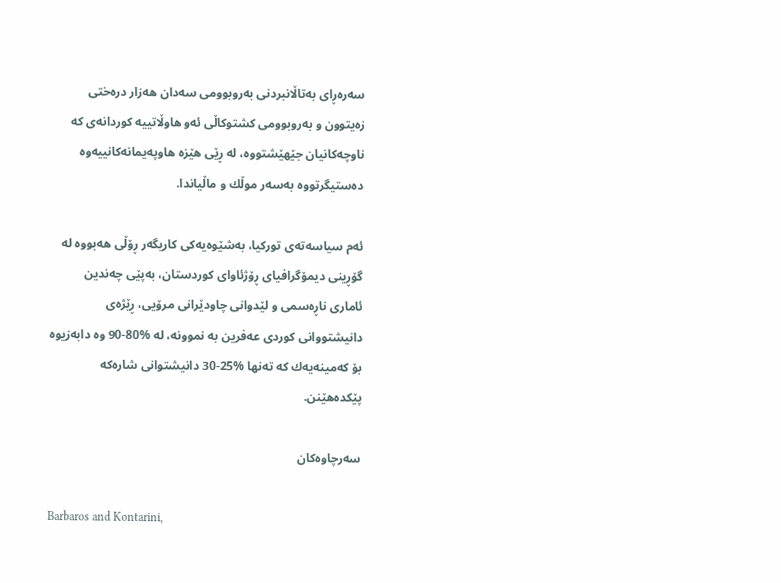سه‌ره‌ڕاى به‌تاڵانبردنى به‌روبوومى سه‌دان هه‌زار دره‌ختى زه‌يتوون و به‌روبوومى كشتوكاڵى ئه‌و هاوڵاتييه‌ كوردانه‌ى كه‌ ناوچه‌كانيان جێهێشتووه‌، له‌ ڕێى هێزه‌ هاوپه‌يمانه‌كانييه‌وه‌ ده‌ستیگرتووه‌ به‌سه‌ر موڵك و ماڵياندا.

ئه‌م سياسه‌ته‌ى توركيا، به‌شێوه‌يه‌كى كاريگه‌ر ڕۆڵى هه‌بووه‌ له‌ گۆڕينى ديمۆگرافياى ڕۆژئاواى كوردستان، به‌پێى چه‌ندين ئامارى ناڕه‌سمى و لێدوانى چاودێرانى مرۆيى، ڕێژه‌ى دانيشتووانى كوردى عه‌فرين به‌ نموونه‌، له‌ %80-90 وه‌ دابه‌زيوه‌ بۆ كه‌مينه‌يه‌ك كه‌ ته‌نها %25-30 دانيشتوانى شاره‌كه‌ پێكده‌هێنن.

سه‌رچاوه‌كان

Barbaros and Kontarini,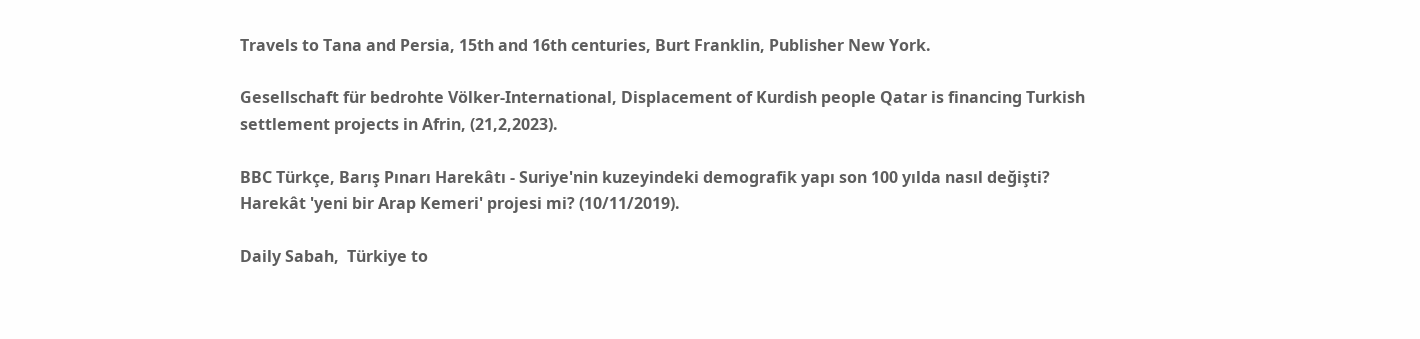Travels to Tana and Persia, 15th and 16th centuries, Burt Franklin, Publisher New York.

Gesellschaft für bedrohte Völker-International, Displacement of Kurdish people Qatar is financing Turkish settlement projects in Afrin, (21,2,2023).

BBC Türkçe, Barış Pınarı Harekâtı - Suriye'nin kuzeyindeki demografik yapı son 100 yılda nasıl değişti? Harekât 'yeni bir Arap Kemeri' projesi mi? (10/11/2019).

Daily Sabah,  Türkiye to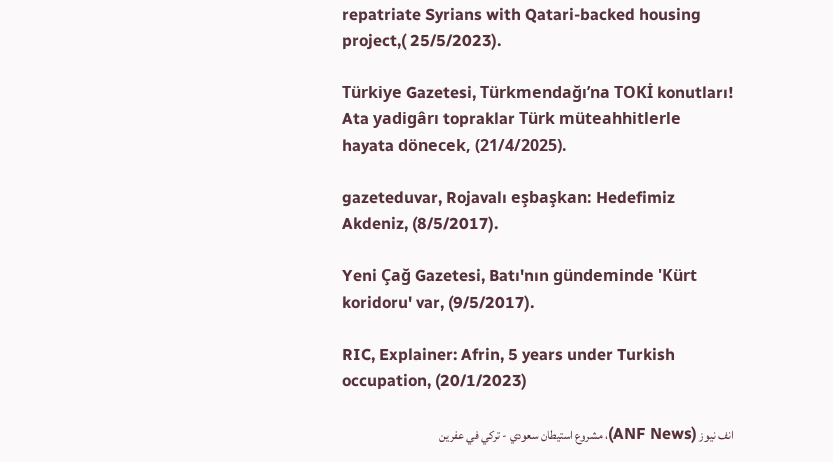repatriate Syrians with Qatari-backed housing project,( 25/5/2023).

Türkiye Gazetesi, Türkmendağı’na TOKİ konutları! Ata yadigârı topraklar Türk müteahhitlerle hayata dönecek, (21/4/2025).

gazeteduvar, Rojavalı eşbaşkan: Hedefimiz Akdeniz, (8/5/2017).

Yeni Çağ Gazetesi, Batı'nın gündeminde 'Kürt koridoru' var, (9/5/2017).

RIC, Explainer: Afrin, 5 years under Turkish occupation, (20/1/2023)

انف نيوز (ANF News)، مشروع استيطان سعودي - تركي في عفرين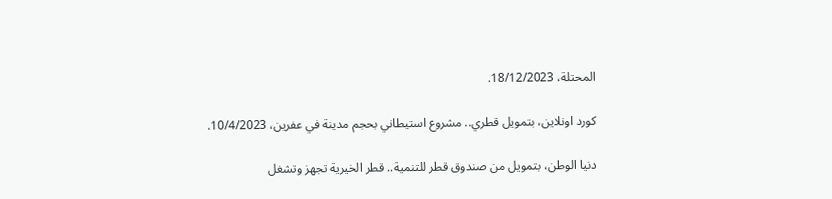المحتلة، 18/12/2023.

كورد اونلاين، بتمويل قطري.. مشروع استيطاني بحجم مدينة في عفرين، 10/4/2023.

دنيا الوطن، بتمويل من صندوق قطر للتنمية.. قطر الخيرية تجهز وتشغل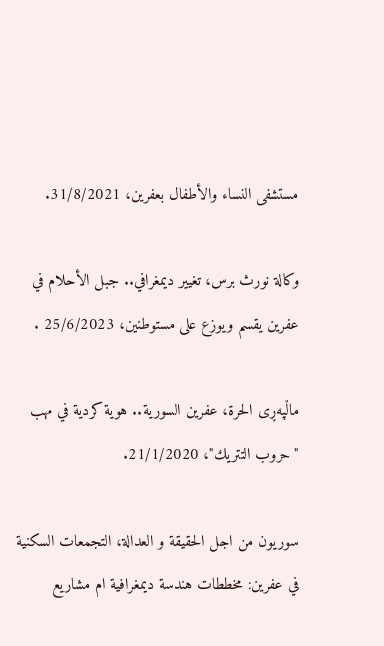مستشفى النساء والأطفال بعفرين، 31/8/2021.

وكالة نورث برس، تغيير ديمغرافي.. جبل الأحلام في عفرين يقسم ويوزع على مستوطنين، 25/6/2023 .

ماڵپه‌ڕى الحرة، عفرين السورية.. هوية كردية في مهب "حروب التتريك"، 21/1/2020.

سوريون من اجل الحقيقة و العدالة، التجمعات السكنية في عفرين: مخططات هندسة ديمغرافية ام مشاريع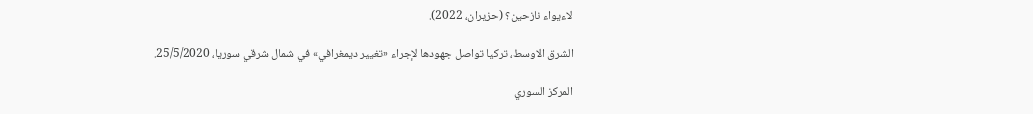لاءيواء نازحين؟ (حزيران، 2022).

الشرق الاوسط، تركيا تواصل جهودها لإجراء «تغيير ديمغرافي» في شمال شرقي سوريا، 25/5/2020.

المركز السوري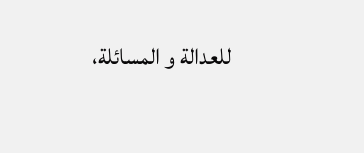للعدالة و المسائلة،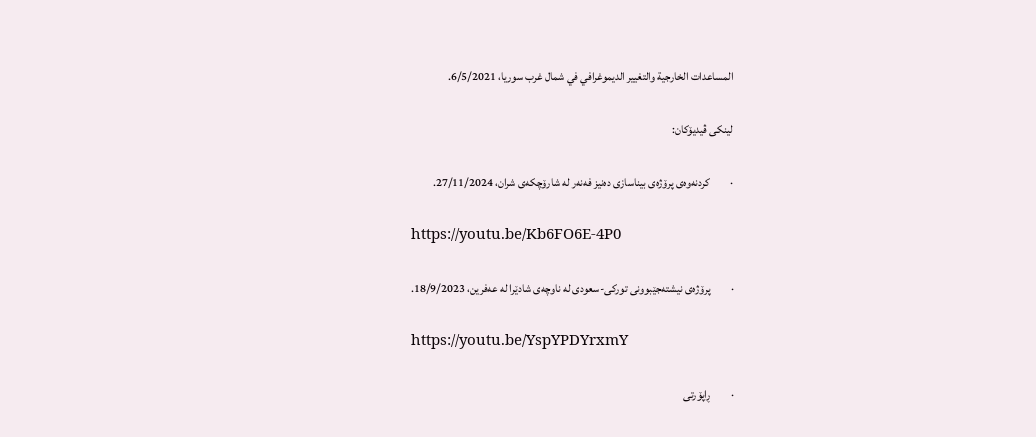المساعدات الخارجية والتغيير الديموغرافي في شمال غرب سوريا، 6/5/2021.

لينكى ڤيديۆكان:

·         كردنه‌وه‌ى پرۆژه‌ى بيناسازى ده‌نيز فه‌نه‌ر له‌ شارۆچكه‌ى شران، 27/11/2024.

https://youtu.be/Kb6FO6E-4P0

·         پرۆژه‌ى نيشته‌جێبوونى توركى-سعودى له‌ ناوچه‌ى شادێرا له‌ عه‌فرين، 18/9/2023.

https://youtu.be/YspYPDYrxmY

·         ڕاپۆرتى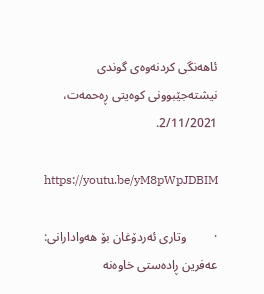ئاهه‌نگى كردنه‌وه‌ى گوندى نيشته‌جێبوونى كوه‌يتى ڕه‌حمه‌ت، 2/11/2021.

https://youtu.be/yM8pWpJDBIM

·         وتارى ئه‌ردۆغان بۆ هه‌وادارانى: عه‌فرين ڕاده‌ستى خاوه‌نه‌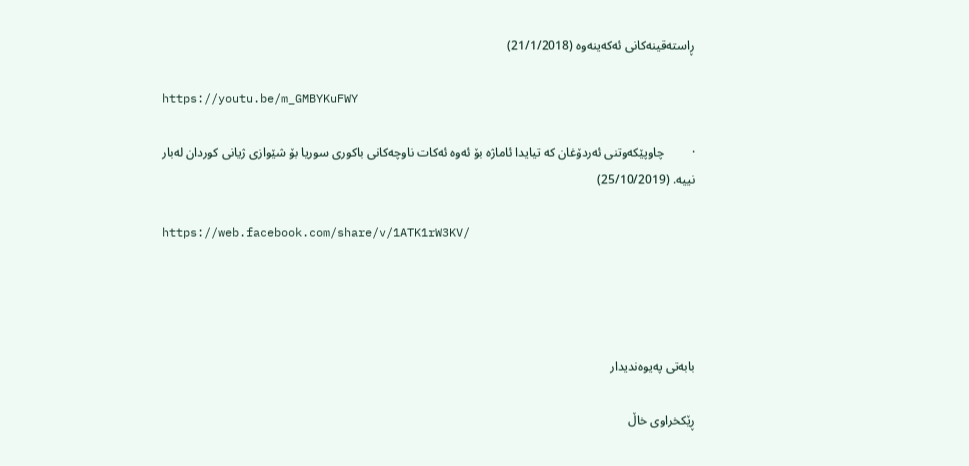ڕاسته‌قينه‌كانى ئه‌كه‌ينه‌وه‌ (21/1/2018)

https://youtu.be/m_GMBYKuFWY

·         چاوپێكه‌وتنى ئه‌ردۆغان كه‌ تيايدا ئاماژه‌ بۆ ئه‌وه‌ ئه‌كات ناوچه‌كانى باكورى سوريا بۆ شێوازى ژيانى كوردان له‌بار نييه‌. (25/10/2019)

https://web.facebook.com/share/v/1ATK1rW3KV/




بابەتی پەیوەندیدار

ڕێکخراوی خاڵ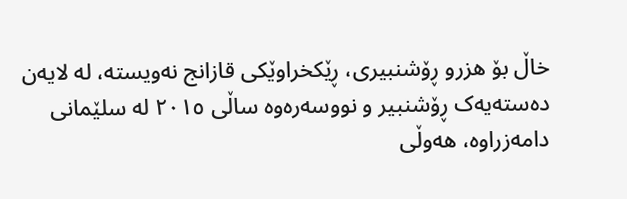خاڵ بۆ هزرو ڕۆشنبیرى، ڕێکخراوێکى قازانج نەویستە، لە لایەن دەستەیەک ڕۆشنبیر و نووسەرەوە ساڵى ٢٠١٥ لە سلێمانى دامەزراوە، هەوڵى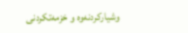وشیارکردنەوە و خزمەتکردنى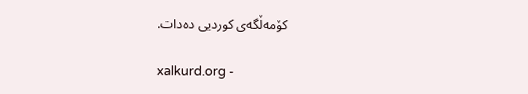کۆمەڵگەى کوردیى دەدات.

xalkurd.org -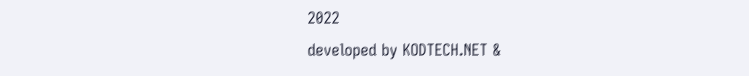2022
developed by KODTECH.NET &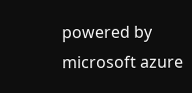powered by microsoft azure